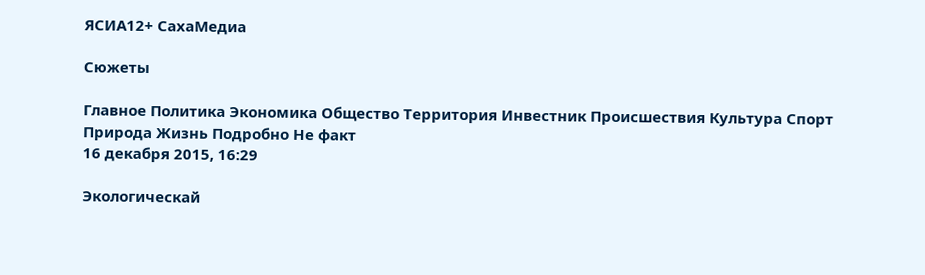ЯСИА12+ СахаМедиа

Сюжеты

Главное Политика Экономика Общество Территория Инвестник Происшествия Культура Спорт Природа Жизнь Подробно Не факт
16 декабря 2015, 16:29

Экологическай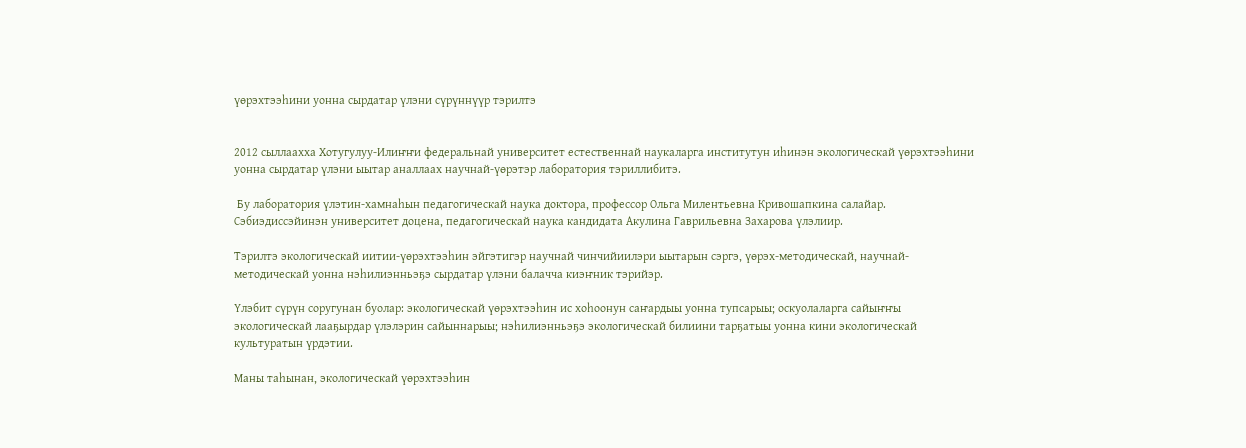үөрэхтээһини уонна сырдатар үлэни сүрүннүүр тэрилтэ


2012 сыллаахха Хотугулуу-Илиҥҥи федеральнай университет естественнай наукаларга институтун иһинэн экологическай үөрэхтээһини уонна сырдатар үлэни ыытар аналлаах научнай-үөрэтэр лаборатория тэриллибитэ.

 Бу лаборатория үлэтин-хамнаһын педагогическай наука доктора, профессор Ольга Милентьевна Кривошапкина салайар. Сэбиэдиссэйинэн университет доцена, педагогическай наука кандидата Акулина Гаврильевна Захарова үлэлиир.

Тэрилтэ экологическай иитии-үөрэхтээһин эйгэтигэр научнай чинчийиилэри ыытарын сэргэ, үөрэх-методическай, научнай-методическай уонна нэһилиэнньэҕэ сырдатар үлэни балачча киэҥник тэрийэр.

Үлэбит сүрүн соругунан буолар: экологическай үөрэхтээһин ис хоһоонун саҥардыы уонна тупсарыы; оскуолаларга сайыҥҥы экологическай лааҕырдар үлэлэрин сайыннарыы; нэһилиэнньэҕэ экологическай билиини тарҕатыы уонна кини экологическай культуратын үрдэтии.

Маны таһынан, экологическай үөрэхтээһин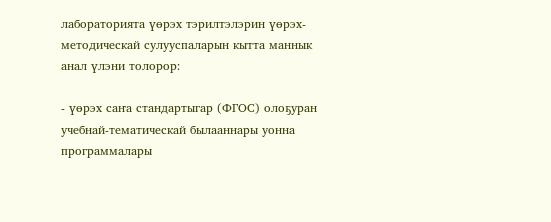лабораторията үөрэх тэрилтэлэрин үөрэх-методическай сулууспаларын кытта маннык анал үлэни толорор:

- үөрэх саҥа стандартыгар (ФГОС) олоҕуран учебнай-тематическай былааннары уонна программалары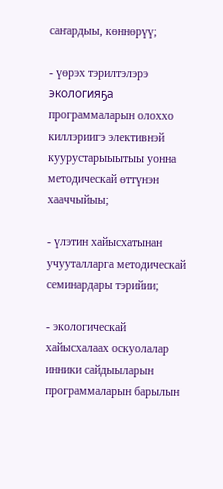саҥардыы, көннөрүү;

- үөрэх тэрилтэлэрэ экологияҕа программаларын олоххо киллэриигэ элективнэй куурустарыыытыы уонна методическай өттүнэн хааччыйыы;

- үлэтин хайысхатынан учууталларга методическай семинардары тэрийии;

- экологическай хайысхалаах оскуолалар инники сайдыыларын программаларын барылын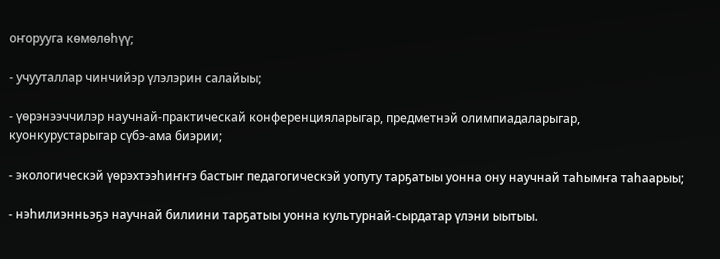оҥорууга көмөлөһүү;

- учууталлар чинчийэр үлэлэрин салайыы;

- үөрэнээччилэр научнай-практическай конференцияларыгар, предметнэй олимпиадаларыгар, куонкурустарыгар сүбэ-ама биэрии;

- экологическэй үөрэхтээһиҥҥэ бастыҥ педагогическэй уопуту тарҕатыы уонна ону научнай таһымҥа таһаарыы;

- нэһилиэнньэҕэ научнай билиини тарҕатыы уонна культурнай-сырдатар үлэни ыытыы.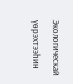Экологическай үөрэхтээһин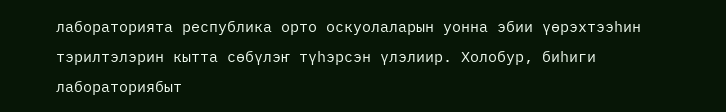лабораторията республика орто оскуолаларын уонна эбии үөрэхтээһин тэрилтэлэрин кытта сөбүлэҥ түһэрсэн үлэлиир. Холобур, биһиги лабораториябыт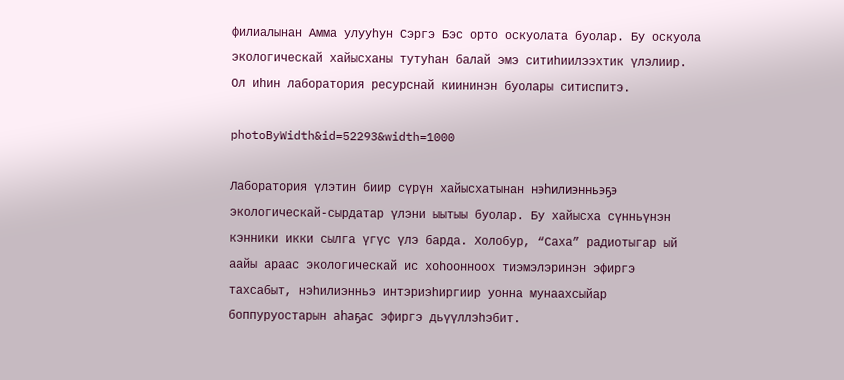филиалынан Амма улууһун Сэргэ Бэс орто оскуолата буолар. Бу оскуола экологическай хайысханы тутуһан балай эмэ ситиһиилээхтик үлэлиир. Ол иһин лаборатория ресурснай киининэн буолары ситиспитэ.

photoByWidth&id=52293&width=1000

Лаборатория үлэтин биир сүрүн хайысхатынан нэһилиэнньэҕэ экологическай-сырдатар үлэни ыытыы буолар. Бу хайысха сүнньүнэн кэнники икки сылга үгүс үлэ барда. Холобур, “Саха” радиотыгар ый аайы араас экологическай ис хоһоонноох тиэмэлэринэн эфиргэ тахсабыт, нэһилиэнньэ интэриэһиргиир уонна мунаахсыйар боппуруостарын аһаҕас эфиргэ дьүүллэһэбит.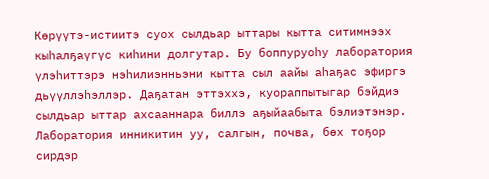Көрүүтэ-истиитэ суох сылдьар ыттары кытта ситимнээх кыһалҕаүгүс киһини долгутар. Бу боппуруоһу лаборатория үлэһиттэрэ нэһилиэнньэни кытта сыл аайы аһаҕас эфиргэ дьүүллэһэллэр. Даҕатан эттэххэ, куораппытыгар бэйдиэ сылдьар ыттар ахсааннара биллэ аҕыйаабыта бэлиэтэнэр. Лаборатория инникитин уу, салгын, почва, бөх тоҕор сирдэр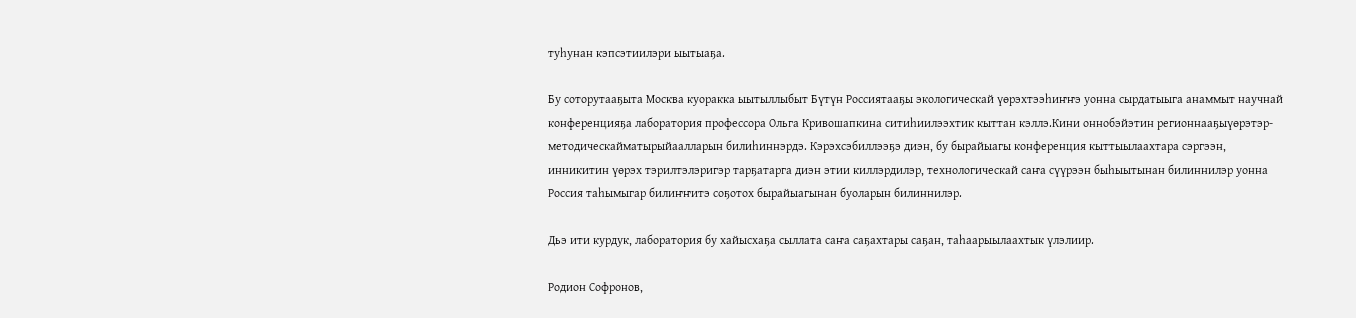туһунан кэпсэтиилэри ыытыаҕа.

Бу соторутааҕыта Москва куоракка ыытыллыбыт Бүтүн Россиятааҕы экологическай үөрэхтээһиҥҥэ уонна сырдатыыга анаммыт научнай конференцияҕа лаборатория профессора Ольга Кривошапкина ситиһиилээхтик кыттан кэллэ.Кини оннобэйэтин регионнааҕыүөрэтэр-методическайматырыйаалларын билиһиннэрдэ. Кэрэхсэбиллээҕэ диэн, бу бырайыагы конференция кыттыылаахтара сэргээн, инникитин үөрэх тэрилтэлэригэр тарҕатарга диэн этии киллэрдилэр, технологическай саҥа сүүрээн быһыытынан билиннилэр уонна Россия таһымыгар билиҥҥитэ соҕотох бырайыагынан буоларын билиннилэр.

Дьэ ити курдук, лаборатория бу хайысхаҕа сыллата саҥа саҕахтары саҕан, таһаарыылаахтык үлэлиир.

Родион Софронов,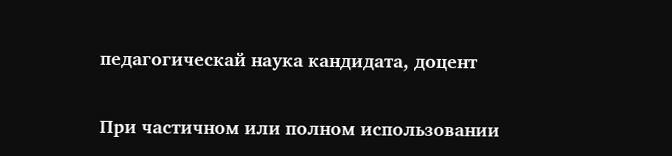педагогическай наука кандидата, доцент

При частичном или полном использовании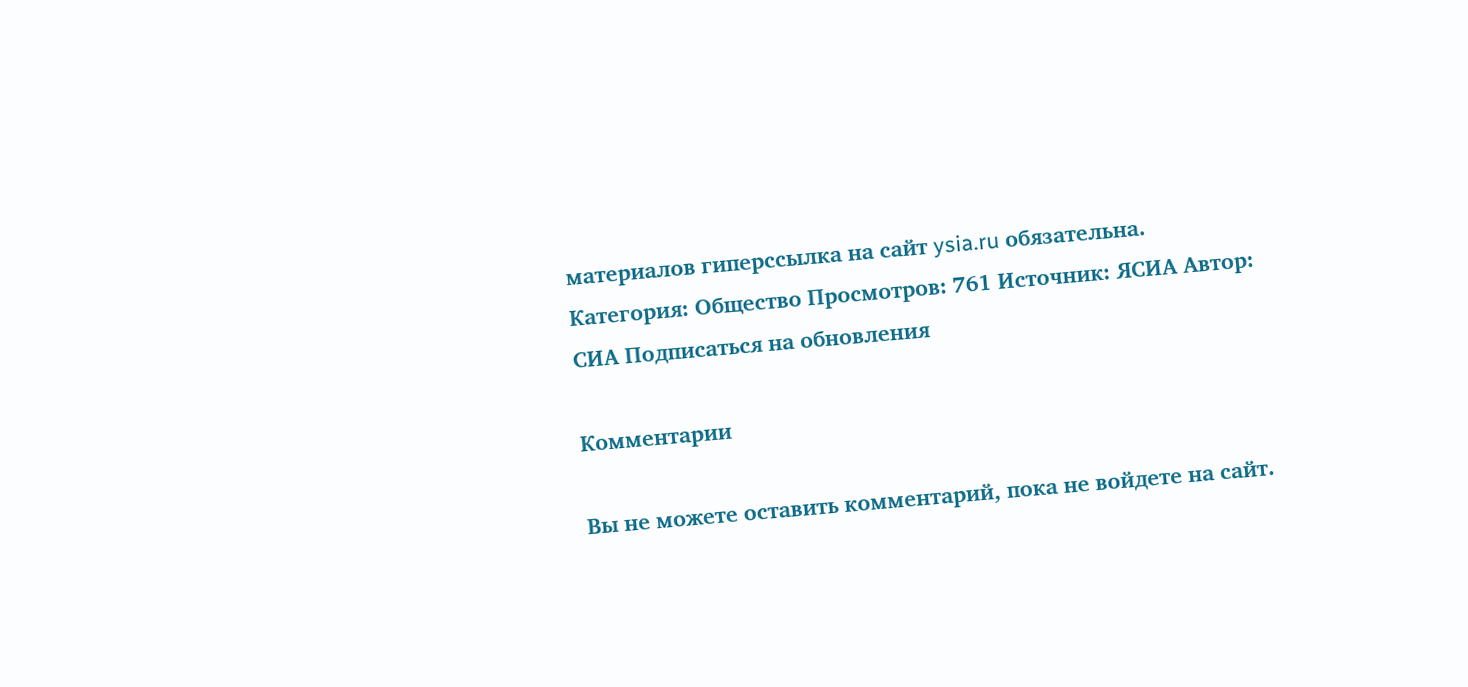материалов гиперссылка на сайт ysia.ru обязательна.
Категория: Общество Просмотров: 761 Источник: ЯСИА Автор: CИА Подписаться на обновления

Комментарии

Вы не можете оставить комментарий, пока не войдете на сайт.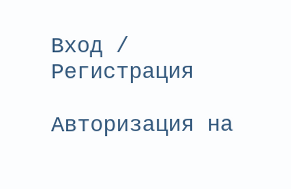Вход / Регистрация

Авторизация на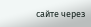сайте через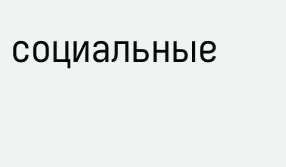социальные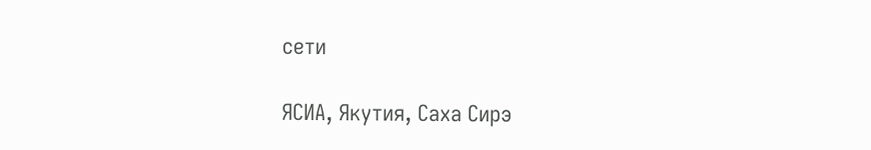сети

ЯСИА, Якутия, Саха Сирэ